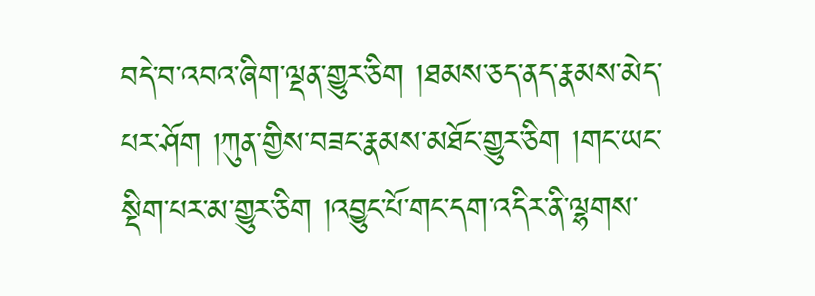བདེ་བ་འབའ་ཞིག་ལྡན་གྱུར་ཅིག །ཐམས་ཅད་ནད་རྣམས་མེད་པར་ཤོག །ཀུན་གྱིས་བཟང་རྣམས་མཐོང་གྱུར་ཅིག །གང་ཡང་སྡིག་པར་མ་གྱུར་ཅིག །འབྱུང་པོ་གང་དག་འདིར་ནི་ལྷགས་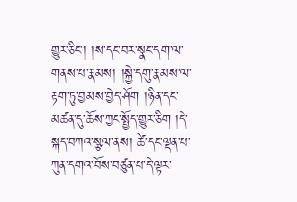གྱུར་ཅིང་། །ས་དང་བར་སྣང་དག་ལ་གནས་པ་རྣམས། །སྐྱེ་དགུ་རྣམས་ལ་རྟག་ཏུ་བྱམས་བྱེད་ཤོག །ཉིན་དང་མཚན་དུ་ཆོས་ཀྱང་སྤྱོད་གྱུར་ཅིག །དེ་སྐད་བཀའ་སྩལ་ནས། ཚེ་དང་ལྡན་པ་ཀུན་དགའ་བོས་བཙུན་པ་དེ་ལྟར་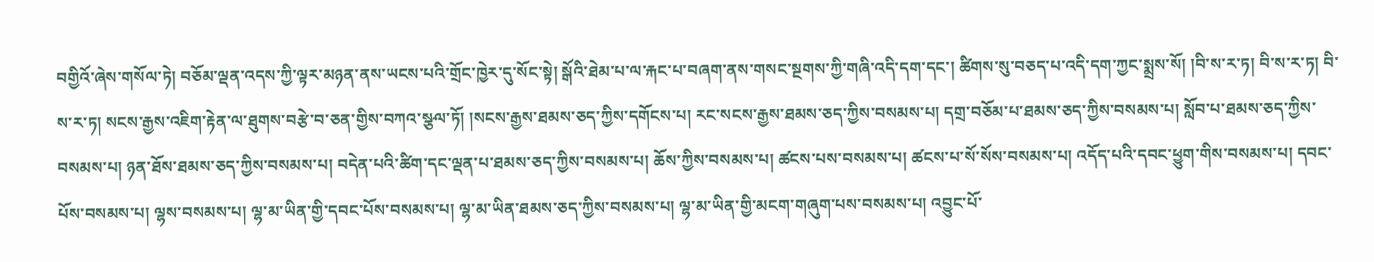བགྱིའོ་ཞེས་གསོལ་ཏེ། བཅོམ་ལྡན་འདས་ཀྱི་ལྟར་མཉན་ནས་ཡངས་པའི་གྲོང་ཁྱེར་དུ་སོང་སྟེ། སྒོའི་ཐེམ་པ་ལ་རྐང་པ་བཞག་ནས་གསང་སྔགས་ཀྱི་གཞི་འདི་དག་དང་། ཚིགས་སུ་བཅད་པ་འདི་དག་ཀྱང་སྨྲས་སོ། །བི་ས་ར་ཏ། བི་ས་ར་ཏ། བི་ས་ར་ཏ། སངས་རྒྱས་འཇིག་རྟེན་ལ་ཐུགས་བརྩེ་བ་ཅན་གྱིས་བཀའ་སྩལ་ཏོ། །སངས་རྒྱས་ཐམས་ཅད་ཀྱིས་དགོངས་པ། རང་སངས་རྒྱས་ཐམས་ཅད་ཀྱིས་བསམས་པ། དགྲ་བཅོམ་པ་ཐམས་ཅད་ཀྱིས་བསམས་པ། སློབ་པ་ཐམས་ཅད་ཀྱིས་བསམས་པ། ཉན་ཐོས་ཐམས་ཅད་ཀྱིས་བསམས་པ། བདེན་པའི་ཚིག་དང་ལྡན་པ་ཐམས་ཅད་ཀྱིས་བསམས་པ། ཆོས་ཀྱིས་བསམས་པ། ཚངས་པས་བསམས་པ། ཚངས་པ་སོ་སོས་བསམས་པ། འདོད་པའི་དབང་ཕྱུག་གིས་བསམས་པ། དབང་པོས་བསམས་པ། ལྷས་བསམས་པ། ལྷ་མ་ཡིན་གྱི་དབང་པོས་བསམས་པ། ལྷ་མ་ཡིན་ཐམས་ཅད་ཀྱིས་བསམས་པ། ལྷ་མ་ཡིན་གྱི་མངག་གཞུག་པས་བསམས་པ། འབྱུང་པོ་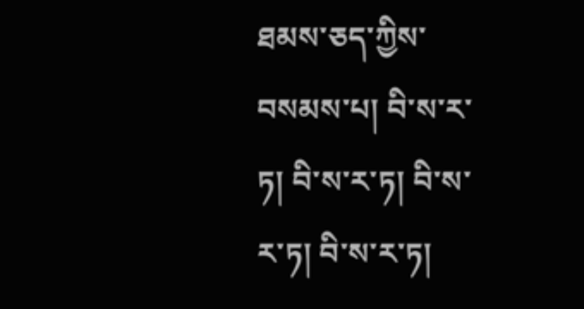ཐམས་ཅད་ཀྱིས་བསམས་པ། བི་ས་ར་ཏ། བི་ས་ར་ཏ། བི་ས་ར་ཏ། བི་ས་ར་ཏ།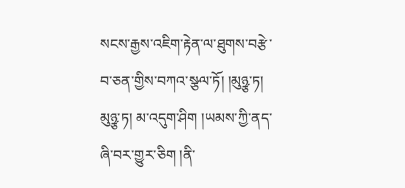སངས་རྒྱས་འཇིག་རྟེན་ལ་ཐུགས་བརྩེ་བ་ཅན་གྱིས་བཀའ་སྩལ་ཏོ། །མུཉྩ་ཏ། མུཉྩ་ཏ། མ་འདུག་ཤིག །ཡམས་ཀྱི་ནད་ཞི་བར་གྱུར་ཅིག །ནི་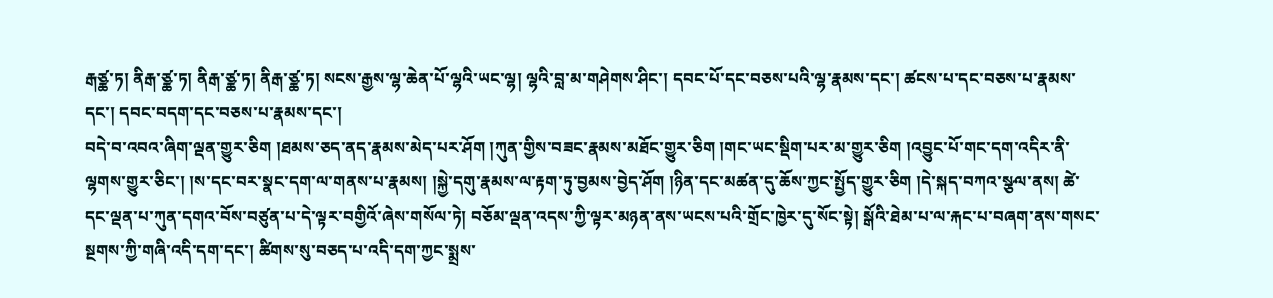རྒཙྪ་ཏ། ནིརྒ་ཙྪ་ཏ། ནིརྒ་ཙྪ་ཏ། ནིརྒ་ཙྪ་ཏ། སངས་རྒྱས་ལྷ་ཆེན་པོ་ལྷའི་ཡང་ལྷ། ལྷའི་བླ་མ་གཤེགས་ཤིང་། དབང་པོ་དང་བཅས་པའི་ལྷ་རྣམས་དང་། ཚངས་པ་དང་བཅས་པ་རྣམས་དང་། དབང་བདག་དང་བཅས་པ་རྣམས་དང་།
བདེ་བ་འབའ་ཞིག་ལྡན་གྱུར་ཅིག །ཐམས་ཅད་ནད་རྣམས་མེད་པར་ཤོག །ཀུན་གྱིས་བཟང་རྣམས་མཐོང་གྱུར་ཅིག །གང་ཡང་སྡིག་པར་མ་གྱུར་ཅིག །འབྱུང་པོ་གང་དག་འདིར་ནི་ལྷགས་གྱུར་ཅིང་། །ས་དང་བར་སྣང་དག་ལ་གནས་པ་རྣམས། །སྐྱེ་དགུ་རྣམས་ལ་རྟག་ཏུ་བྱམས་བྱེད་ཤོག །ཉིན་དང་མཚན་དུ་ཆོས་ཀྱང་སྤྱོད་གྱུར་ཅིག །དེ་སྐད་བཀའ་སྩལ་ནས། ཚེ་དང་ལྡན་པ་ཀུན་དགའ་བོས་བཙུན་པ་དེ་ལྟར་བགྱིའོ་ཞེས་གསོལ་ཏེ། བཅོམ་ལྡན་འདས་ཀྱི་ལྟར་མཉན་ནས་ཡངས་པའི་གྲོང་ཁྱེར་དུ་སོང་སྟེ། སྒོའི་ཐེམ་པ་ལ་རྐང་པ་བཞག་ནས་གསང་སྔགས་ཀྱི་གཞི་འདི་དག་དང་། ཚིགས་སུ་བཅད་པ་འདི་དག་ཀྱང་སྨྲས་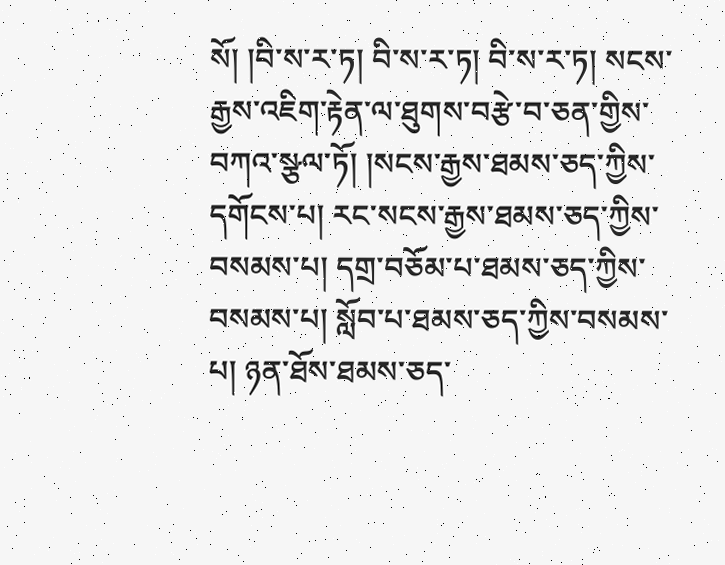སོ། །བི་ས་ར་ཏ། བི་ས་ར་ཏ། བི་ས་ར་ཏ། སངས་རྒྱས་འཇིག་རྟེན་ལ་ཐུགས་བརྩེ་བ་ཅན་གྱིས་བཀའ་སྩལ་ཏོ། །སངས་རྒྱས་ཐམས་ཅད་ཀྱིས་དགོངས་པ། རང་སངས་རྒྱས་ཐམས་ཅད་ཀྱིས་བསམས་པ། དགྲ་བཅོམ་པ་ཐམས་ཅད་ཀྱིས་བསམས་པ། སློབ་པ་ཐམས་ཅད་ཀྱིས་བསམས་པ། ཉན་ཐོས་ཐམས་ཅད་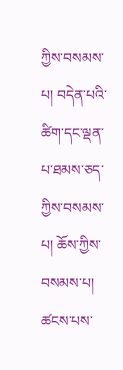ཀྱིས་བསམས་པ། བདེན་པའི་ཚིག་དང་ལྡན་པ་ཐམས་ཅད་ཀྱིས་བསམས་པ། ཆོས་ཀྱིས་བསམས་པ། ཚངས་པས་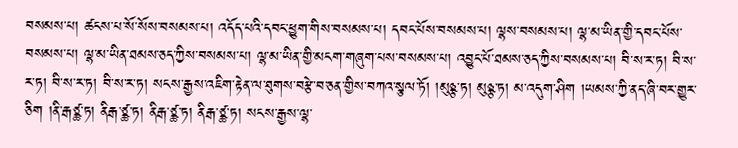བསམས་པ། ཚངས་པ་སོ་སོས་བསམས་པ། འདོད་པའི་དབང་ཕྱུག་གིས་བསམས་པ། དབང་པོས་བསམས་པ། ལྷས་བསམས་པ། ལྷ་མ་ཡིན་གྱི་དབང་པོས་བསམས་པ། ལྷ་མ་ཡིན་ཐམས་ཅད་ཀྱིས་བསམས་པ། ལྷ་མ་ཡིན་གྱི་མངག་གཞུག་པས་བསམས་པ། འབྱུང་པོ་ཐམས་ཅད་ཀྱིས་བསམས་པ། བི་ས་ར་ཏ། བི་ས་ར་ཏ། བི་ས་ར་ཏ། བི་ས་ར་ཏ། སངས་རྒྱས་འཇིག་རྟེན་ལ་ཐུགས་བརྩེ་བ་ཅན་གྱིས་བཀའ་སྩལ་ཏོ། །མུཉྩ་ཏ། མུཉྩ་ཏ། མ་འདུག་ཤིག །ཡམས་ཀྱི་ནད་ཞི་བར་གྱུར་ཅིག །ནི་རྒཙྪ་ཏ། ནིརྒ་ཙྪ་ཏ། ནིརྒ་ཙྪ་ཏ། ནིརྒ་ཙྪ་ཏ། སངས་རྒྱས་ལྷ་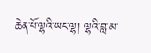ཆེན་པོ་ལྷའི་ཡང་ལྷ། ལྷའི་བླ་མ་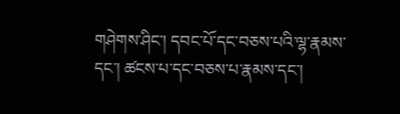གཤེགས་ཤིང་། དབང་པོ་དང་བཅས་པའི་ལྷ་རྣམས་དང་། ཚངས་པ་དང་བཅས་པ་རྣམས་དང་།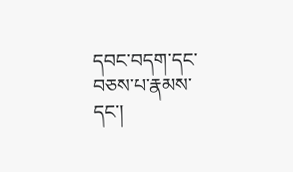དབང་བདག་དང་བཅས་པ་རྣམས་དང་།